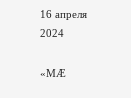16 апреля 2024

«МӔ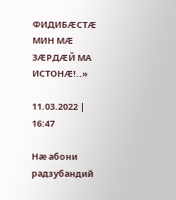ФИДИБӔСТӔ МИН МӔ ЗӔРДӔЙ МА ИСТОНӔ!..»

11.03.2022 | 16:47

Нӕ абони радзубандий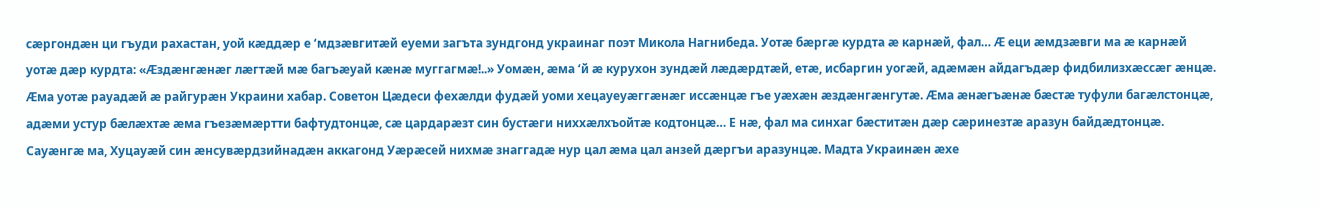сӕргондӕн ци гъуди рахастан, уой кӕддӕр е ‘мдзӕвгитӕй еуеми загъта зундгонд украинаг поэт Микола Нагнибеда. Уотӕ бӕргӕ курдта ӕ карнӕй, фал… Ӕ еци ӕмдзӕвги ма ӕ карнӕй уотӕ дӕр курдта: «Ӕздӕнгӕнӕг лӕгтӕй мӕ багъӕуай кӕнӕ муггагмӕ!..» Уомӕн, ӕма ‘й ӕ курухон зундӕй лӕдӕрдтӕй, етӕ, исбаргин уогӕй, адӕмӕн айдагъдӕр фидбилизхӕссӕг ӕнцӕ. Ӕма уотӕ рауадӕй ӕ райгурӕн Украини хабар. Советон Цӕдеси фехӕлди фудӕй уоми хецауеуӕггӕнӕг иссӕнцӕ гъе уӕхӕн ӕздӕнгӕнгутӕ. Ӕма ӕнӕгъӕнӕ бӕстӕ туфули багӕлстонцӕ, адӕми устур бӕлӕхтӕ ӕма гъезӕмӕртти бафтудтонцӕ, сӕ цардарӕзт син бустӕги ниххӕлхъойтӕ кодтонцӕ… Е нӕ, фал ма синхаг бӕститӕн дӕр сӕринезтӕ аразун байдӕдтонцӕ. Сауӕнгӕ ма, Хуцауӕй син ӕнсувӕрдзийнадӕн аккагонд Уӕрӕсей нихмӕ знаггадӕ нур цал ӕма цал анзей дӕргъи аразунцӕ. Мадта Украинӕн ӕхе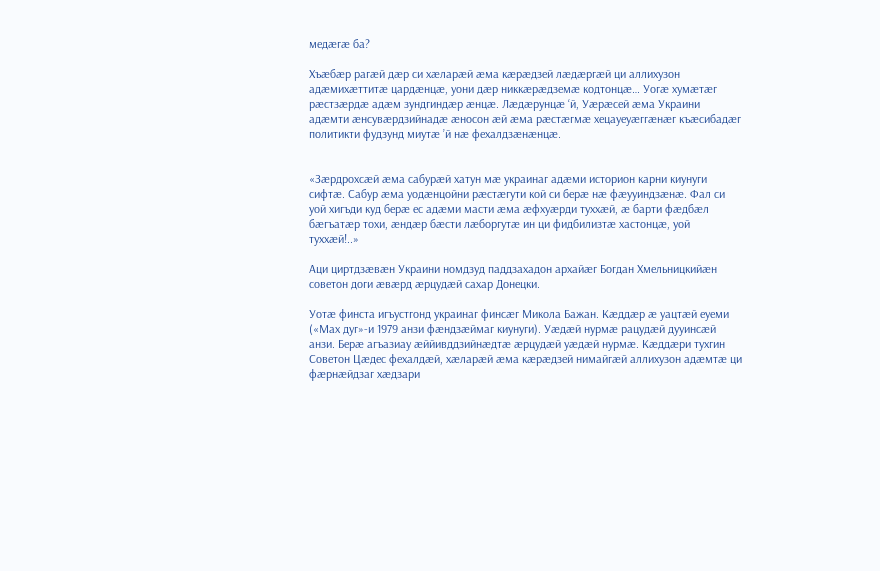медӕгӕ ба?

Хъӕбӕр рагӕй дӕр си хӕларӕй ӕма кӕрӕдзей лӕдӕргӕй ци аллихузон адӕмихӕттитӕ цардӕнцӕ, уони дӕр никкӕрӕдземӕ кодтонцӕ… Уогӕ хумӕтӕг рӕстзӕрдӕ адӕм зундгиндӕр ӕнцӕ. Лӕдӕрунцӕ ‘й, Уӕрӕсей ӕма Украини адӕмти ӕнсувӕрдзийнадӕ ӕносон ӕй ӕма рӕстӕгмӕ хецауеуӕггӕнӕг къӕсибадӕг политикти фудзунд миутӕ ’й нӕ фехалдзӕнӕнцӕ.


«Зӕрдрохсӕй ӕма сабурӕй хатун мӕ украинаг адӕми историон карни киунуги сифтӕ. Сабур ӕма уодӕнцойни рӕстӕгути кой си берӕ нӕ фӕууиндзӕнӕ. Фал си уой хигъди куд берӕ ес адӕми масти ӕма ӕфхуӕрди туххӕй, ӕ барти фӕдбӕл бӕгъатӕр тохи, ӕндӕр бӕсти лӕборгутӕ ин ци фидбилизтӕ хастонцӕ, уой туххӕй!..»

Аци циртдзæвæн Украини номдзуд паддзахадон архайæг Богдан Хмельницкийæн советон доги æвæрд æрцудæй сахар Донецки.

Уотӕ финста игъустгонд украинаг финсӕг Микола Бажан. Кӕддӕр ӕ уацтӕй еуеми («Мах дуг»-и 1979 анзи фӕндзӕймаг киунуги). Уӕдӕй нурмӕ рацудӕй дууинсӕй анзи. Берӕ агъазиау ӕййивддзийнӕдтӕ ӕрцудӕй уӕдӕй нурмӕ. Кӕддӕри тухгин Советон Цӕдес фехалдӕй, хӕларӕй ӕма кӕрӕдзей нимайгӕй аллихузон адӕмтӕ ци фӕрнӕйдзаг хӕдзари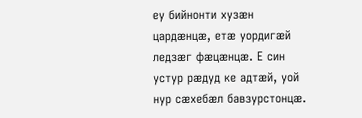еу бийнонти хузӕн цардӕнцӕ, етӕ уордигӕй ледзӕг фӕцӕнцӕ. Е син устур рӕдуд ке адтӕй, уой нур сӕхебӕл бавзурстонцӕ.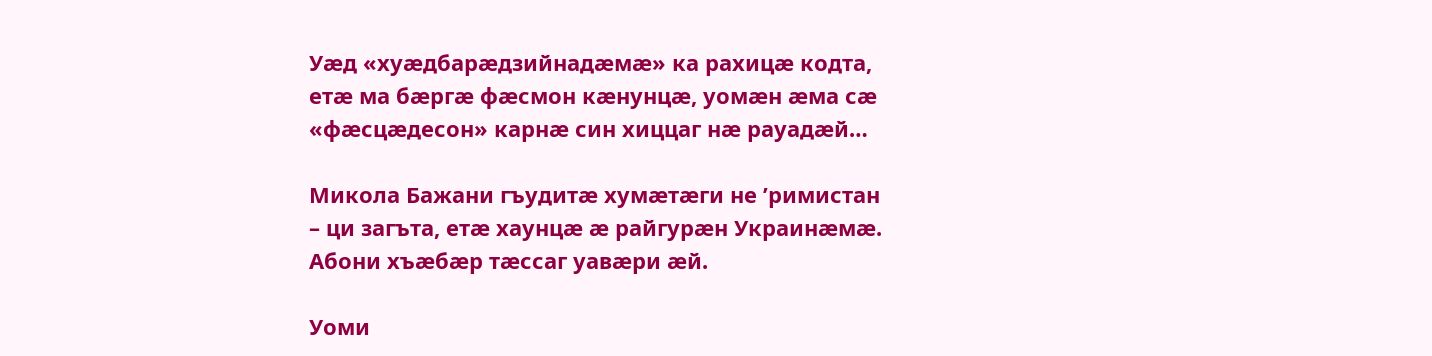Уӕд «хуӕдбарӕдзийнадӕмӕ» ка рахицӕ кодта, етӕ ма бӕргӕ фӕсмон кӕнунцӕ, уомӕн ӕма сӕ «фӕсцӕдесон» карнӕ син хиццаг нӕ рауадӕй…

Микола Бажани гъудитӕ хумӕтӕги не ’римистан – ци загъта, етӕ хаунцӕ ӕ райгурӕн Украинӕмӕ. Абони хъӕбӕр тӕссаг уавӕри ӕй.

Уоми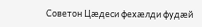Советон Цӕдеси фехӕлди фудӕй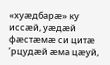«хуӕдбарӕ» ку иссӕй, уӕдӕй фӕстӕмӕ си цитӕ ’рцудӕй ӕма цӕуй,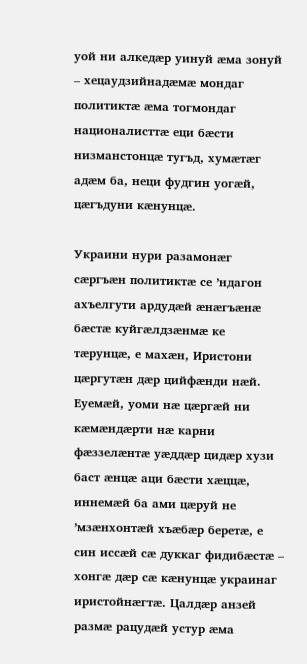уой ни алкедӕр уинуй ӕма зонуй – хецаудзийнадӕмӕ мондаг политиктӕ ӕма тогмондаг националисттӕ еци бӕсти низманстонцӕ тугъд, хумӕтӕг адӕм ба, неци фудгин уогӕй, цӕгъдуни кӕнунцӕ.

Украини нури разамонӕг сӕргъӕн политиктӕ се ’ндагон ахъелгути ардудӕй ӕнӕгъӕнӕ бӕстӕ куйгӕлдзӕнмӕ ке тӕрунцӕ, е махӕн, Иристони цӕргутӕн дӕр цийфӕнди нӕй. Еуемӕй, уоми нӕ цӕргӕй ни кӕмӕндӕрти нӕ карни фӕззелӕнтӕ уӕддӕр цидӕр хузи баст ӕнцӕ аци бӕсти хӕццӕ, иннемӕй ба ами цӕруй не ’мзӕнхонтӕй хъӕбӕр беретӕ, е син иссӕй сӕ дуккаг фидибӕстӕ – хонгӕ дӕр сӕ кӕнунцӕ украинаг иристойнӕгтӕ. Цалдӕр анзей размӕ рацудӕй устур ӕма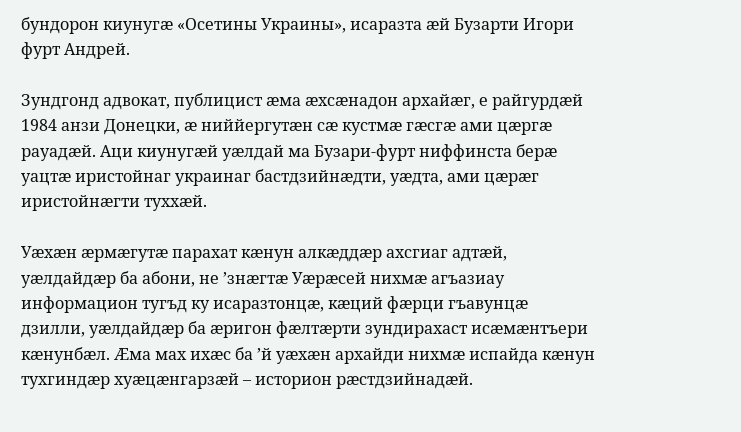бундорон киунугӕ «Осетины Украины», исаразта ӕй Бузарти Игори фурт Андрей.

Зундгонд адвокат, публицист ӕма ӕхсӕнадон архайӕг, е райгурдӕй 1984 анзи Донецки, ӕ ниййергутӕн сӕ кустмӕ гӕсгӕ ами цӕргӕ рауадӕй. Аци киунугӕй уӕлдай ма Бузари-фурт ниффинста берӕ уацтӕ иристойнаг украинаг бастдзийнӕдти, уӕдта, ами цӕрӕг иристойнӕгти туххӕй.

Уӕхӕн ӕрмӕгутӕ парахат кӕнун алкӕддӕр ахсгиаг адтӕй, уӕлдайдӕр ба абони, не ’знӕгтӕ Уӕрӕсей нихмӕ агъазиау информацион тугъд ку исаразтонцӕ, кӕций фӕрци гъавунцӕ дзилли, уӕлдайдӕр ба ӕригон фӕлтӕрти зундирахаст исӕмӕнтъери кӕнунбӕл. Ӕма мах ихӕс ба ’й уӕхӕн архайди нихмӕ испайда кӕнун тухгиндӕр хуӕцӕнгарзӕй – историон рӕстдзийнадӕй.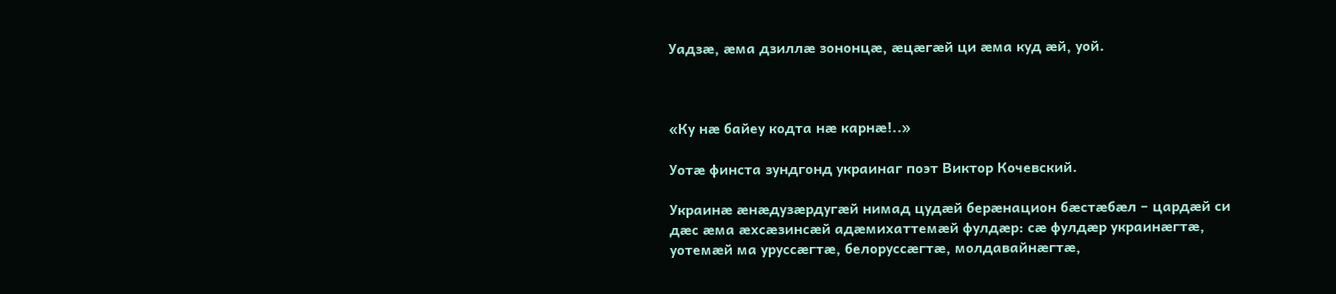Уадзӕ, ӕма дзиллӕ зононцӕ, ӕцӕгӕй ци ӕма куд ӕй, уой.



«Ку нӕ байеу кодта нӕ карнӕ!..»

Уотӕ финста зундгонд украинаг поэт Виктор Кочевский.

Украинӕ ӕнӕдузӕрдугӕй нимад цудӕй берӕнацион бӕстӕбӕл – цардӕй си  дӕс ӕма ӕхсӕзинсӕй адӕмихаттемӕй фулдӕр: сӕ фулдӕр украинӕгтӕ, уотемӕй ма уруссӕгтӕ, белоруссӕгтӕ, молдавайнӕгтӕ,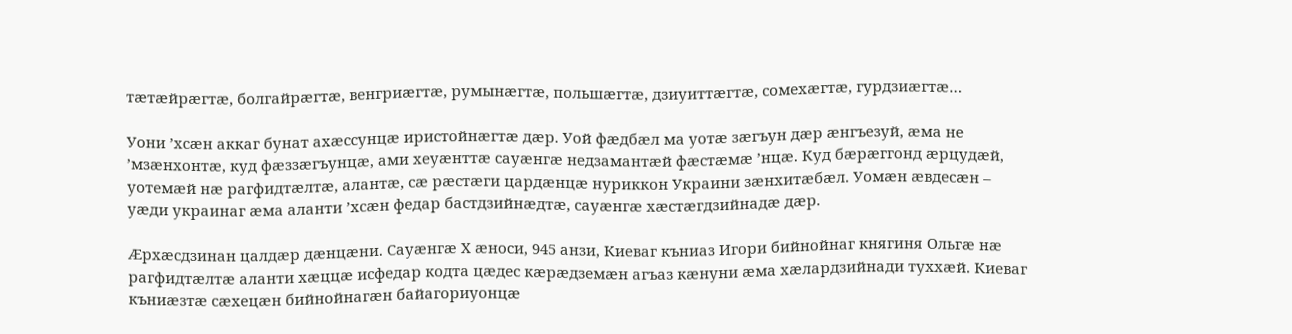тӕтӕйрӕгтӕ, болгайрӕгтӕ, венгриӕгтӕ, румынӕгтӕ, польшӕгтӕ, дзиуиттӕгтӕ, сомехӕгтӕ, гурдзиӕгтӕ…

Уони ’хсӕн аккаг бунат ахӕссунцӕ иристойнӕгтӕ дӕр. Уой фӕдбӕл ма уотӕ зӕгъун дӕр ӕнгъезуй, ӕма не ’мзӕнхонтӕ, куд фӕззӕгъунцӕ, ами хеуӕнттӕ сауӕнгӕ недзамантӕй фӕстӕмӕ ’нцӕ. Куд бӕрӕггонд ӕрцудӕй, уотемӕй нӕ рагфидтӕлтӕ, алантӕ, сӕ рӕстӕги цардӕнцӕ нуриккон Украини зӕнхитӕбӕл. Уомӕн ӕвдесӕн – уӕди украинаг ӕма аланти ’хсӕн федар бастдзийнӕдтӕ, сауӕнгӕ хӕстӕгдзийнадӕ дӕр.

Ӕрхӕсдзинан цалдӕр дӕнцӕни. Сауӕнгӕ Х ӕноси, 945 анзи, Киеваг къниаз Игори бийнойнаг княгиня Ольгӕ нӕ рагфидтӕлтӕ аланти хӕццӕ исфедар кодта цӕдес кӕрӕдземӕн агъаз кӕнуни ӕма хӕлардзийнади туххӕй. Киеваг къниӕзтӕ сӕхецӕн бийнойнагӕн байагориуонцӕ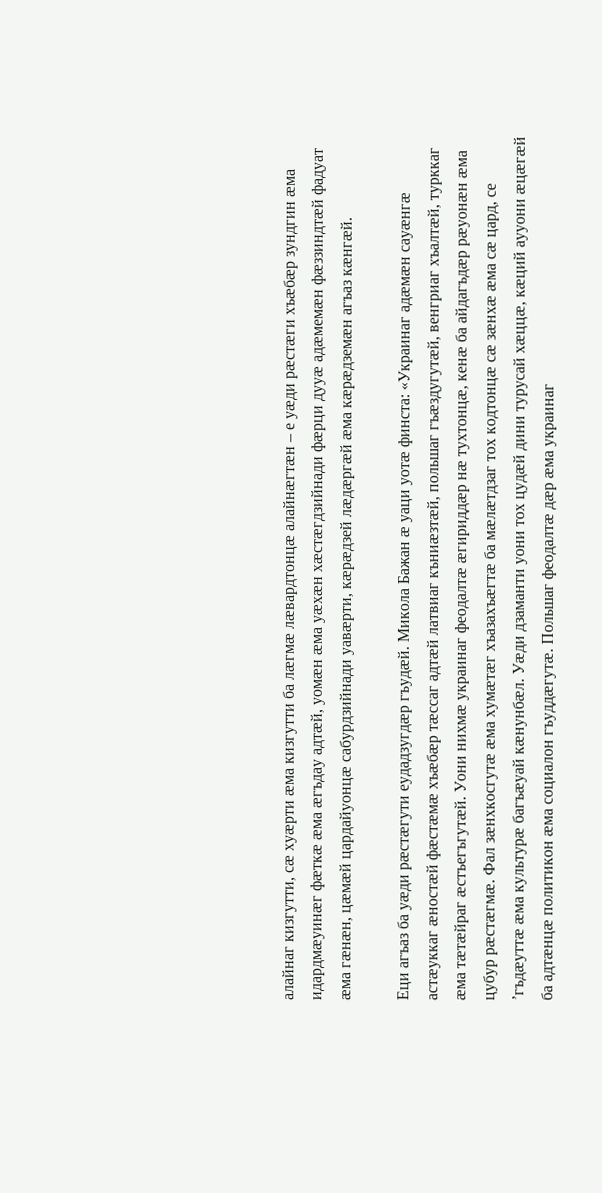алайнаг кизгутти, сӕ хуӕрти ӕма кизгутти ба лӕгмӕ лӕвардтонцӕ алайнӕгтӕн – е уӕди рӕстӕги хъӕбӕр зундгин ӕма идардмӕуинӕг фӕткӕ ӕма ӕгъдау адтӕй, уомӕн ӕма уӕхӕн хӕстӕгдзийнади фӕрци дууӕ адӕмемӕн фӕззиндтӕй фадуат ӕма гӕнӕн, цӕмӕй цардайуонцӕ сабурдзийнади уавӕрти, кӕрӕдзей лӕдӕргӕй ӕма кӕрӕдземӕн агъаз кӕнгӕй.

Еци агъаз ба уӕди рӕстӕгути еудадзугдӕр гъудӕй. Микола Бажан ӕ уаци уотӕ финста: «Украинаг адӕмӕн сауӕнгӕ астӕуккаг ӕностӕй фӕстӕмӕ хъӕбӕр тӕссаг адтӕй латвиаг къниӕзтӕй, польшаг гъӕздугутӕй, венгриаг хъалтӕй, турккаг ӕма тӕтӕйраг ӕстъегъгутӕй. Уони нихмӕ украинаг феодалтӕ ӕгириддӕр нӕ тухтонцӕ, кенӕ ба айдагъдӕр рӕуонӕн ӕма цубур рӕстӕгмӕ. Фал зӕнхкосгутӕ ӕма хумӕтӕг хъазахъӕгтӕ ба мӕлӕтдзаг тох кодтонцӕ сӕ зӕнхӕ ӕма сӕ цард, се ’гъдӕуттӕ ӕма культурӕ багъӕуай кӕнунбӕл. Уӕди дзаманти уони тох цудӕй дини турусай хӕццӕ, кӕций аууони ӕцӕгӕй ба адтӕнцӕ политикон ӕма социалон гъуддӕгутӕ. Польшаг феодалтӕ дӕр ӕма украинаг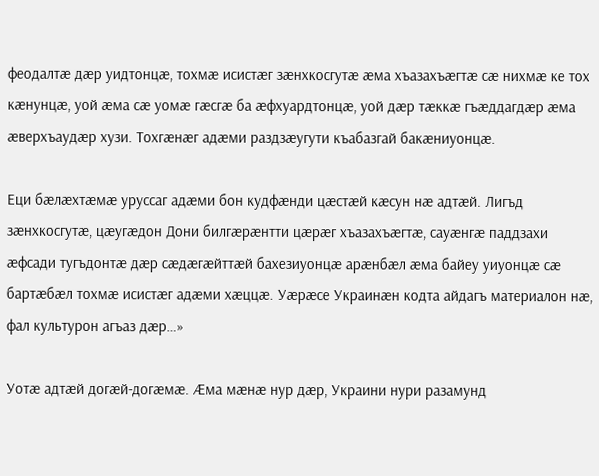феодалтӕ дӕр уидтонцӕ, тохмӕ исистӕг зӕнхкосгутӕ ӕма хъазахъӕгтӕ сӕ нихмӕ ке тох кӕнунцӕ, уой ӕма сӕ уомӕ гӕсгӕ ба ӕфхуардтонцӕ, уой дӕр тӕккӕ гъӕддагдӕр ӕма ӕверхъаудӕр хузи. Тохгӕнӕг адӕми раздзӕугути къабазгай бакӕниуонцӕ.

Еци бӕлӕхтӕмӕ уруссаг адӕми бон кудфӕнди цӕстӕй кӕсун нӕ адтӕй. Лигъд зӕнхкосгутӕ, цӕугӕдон Дони билгӕрӕнтти цӕрӕг хъазахъӕгтӕ, сауӕнгӕ паддзахи ӕфсади тугъдонтӕ дӕр сӕдӕгӕйттӕй бахезиуонцӕ арӕнбӕл ӕма байеу уиуонцӕ сӕ бартӕбӕл тохмӕ исистӕг адӕми хӕццӕ. Уӕрӕсе Украинӕн кодта айдагъ материалон нӕ, фал культурон агъаз дӕр…»

Уотӕ адтӕй догӕй-догӕмӕ. Ӕма мӕнӕ нур дӕр, Украини нури разамунд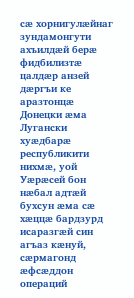сӕ хорнигулӕйнаг зундамонгути ахъилдӕй берӕ фидбилизтӕ цалдӕр анзей дӕргъи ке аразтонцӕ Донецки ӕма Лугански хуӕдбарӕ республикити нихмӕ, уой Уӕрӕсей бон нӕбал адтӕй бухсун ӕма сӕ хӕццӕ бардзурд исаразгӕй син агъаз кӕнуй, сӕрмагонд ӕфсӕддон операций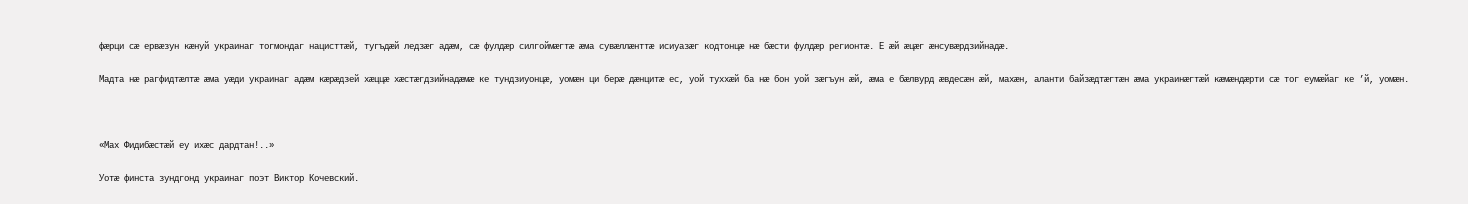фӕрци сӕ ервӕзун кӕнуй украинаг тогмондаг нацисттӕй, тугъдӕй ледзӕг адӕм, сӕ фулдӕр силгоймӕгтӕ ӕма сувӕллӕнттӕ исиуазӕг кодтонцӕ нӕ бӕсти фулдӕр регионтӕ. Е ӕй ӕцӕг ӕнсувӕрдзийнадӕ.

Мадта нӕ рагфидтӕлтӕ ӕма уӕди украинаг адӕм кӕрӕдзей хӕццӕ хӕстӕгдзийнадӕмӕ ке тундзиуонцӕ, уомӕн ци берӕ дӕнцитӕ ес, уой туххӕй ба нӕ бон уой зӕгъун ӕй, ӕма е бӕлвурд ӕвдесӕн ӕй, махӕн, аланти байзӕдтӕгтӕн ӕма украинӕгтӕй кӕмӕндӕрти сӕ тог еумӕйаг ке ’й, уомӕн.



«Мах Фидибӕстӕй еу ихӕс дардтан!..»

Уотӕ финста зундгонд украинаг поэт Виктор Кочевский.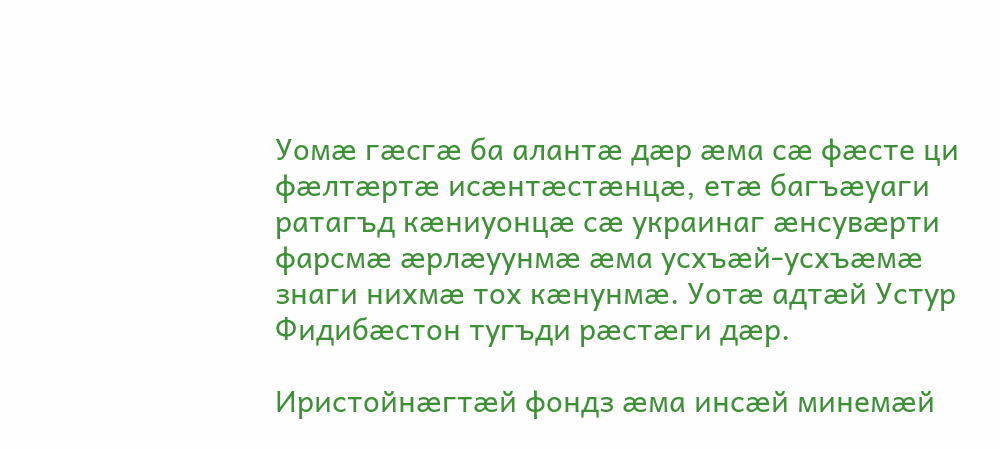Уомӕ гӕсгӕ ба алантӕ дӕр ӕма сӕ фӕсте ци фӕлтӕртӕ исӕнтӕстӕнцӕ, етӕ багъӕуаги ратагъд кӕниуонцӕ сӕ украинаг ӕнсувӕрти фарсмӕ ӕрлӕуунмӕ ӕма усхъӕй-усхъӕмӕ знаги нихмӕ тох кӕнунмӕ. Уотӕ адтӕй Устур Фидибӕстон тугъди рӕстӕги дӕр.

Иристойнӕгтӕй фондз ӕма инсӕй минемӕй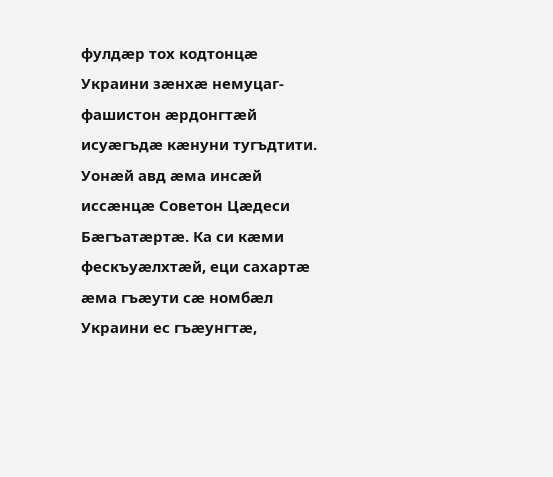фулдӕр тох кодтонцӕ Украини зӕнхӕ немуцаг-фашистон ӕрдонгтӕй исуӕгъдӕ кӕнуни тугъдтити. Уонӕй авд ӕма инсӕй иссӕнцӕ Советон Цӕдеси Бӕгъатӕртӕ. Ка си кӕми фескъуӕлхтӕй, еци сахартӕ ӕма гъӕути сӕ номбӕл Украини ес гъӕунгтӕ,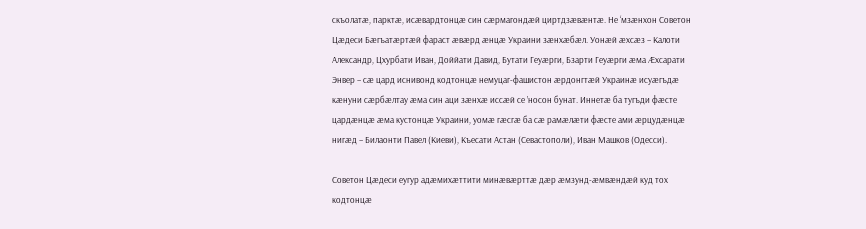скъолатӕ, парктӕ, исӕвардтонцӕ син сӕрмагондӕй циртдзӕвӕнтӕ. Не ‘мзӕнхон Советон Цӕдеси Бӕгъатӕртӕй фараст ӕвӕрд ӕнцӕ Украини зӕнхӕбӕл. Уонӕй ӕхсӕз – Калоти Александр, Цхурбати Иван, Доййати Давид, Бутати Геуӕрги, Бзарти Геуӕрги ӕма Ӕхсарати Энвер – сӕ цард иснивонд кодтонцӕ немуцаг-фашистон ӕрдонгтӕй Украинӕ исуӕгъдӕ кӕнуни сӕрбӕлтау ӕма син аци зӕнхӕ иссӕй се ’носон бунат. Иннетӕ ба тугъди фӕсте цардӕнцӕ ӕма кустонцӕ Украини, уомӕ гӕсгӕ ба сӕ рамӕлӕти фӕсте ами ӕрцудӕнцӕ нигӕд – Билаонти Павел (Киеви), Къесати Астан (Севастополи), Иван Машков (Одесси).

Советон Цӕдеси еугур адӕмихӕттити минӕвӕрттӕ дӕр ӕмзунд-ӕмвӕндӕй куд тох кодтонцӕ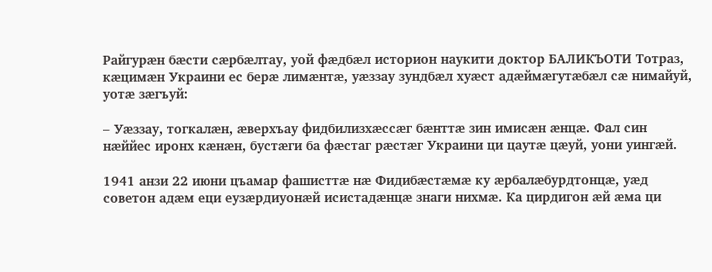Райгурӕн бӕсти сӕрбӕлтау, уой фӕдбӕл историон наукити доктор БАЛИКЪОТИ Тотраз, кӕцимӕн Украини ес берӕ лимӕнтӕ, уӕззау зундбӕл хуӕст адӕймӕгутӕбӕл сӕ нимайуй, уотӕ зӕгъуй:

– Уӕззау, тогкалӕн, ӕверхъау фидбилизхӕссӕг бӕнттӕ зин имисӕн ӕнцӕ. Фал син нӕййес иронх кӕнӕн, бустӕги ба фӕстаг рӕстӕг Украини ци цаутӕ цӕуй, уони уингӕй.

1941 анзи 22 июни цъамар фашисттӕ нӕ Фидибӕстӕмӕ ку ӕрбалӕбурдтонцӕ, уӕд советон адӕм еци еузӕрдиуонӕй исистадӕнцӕ знаги нихмӕ. Ка цирдигон ӕй ӕма ци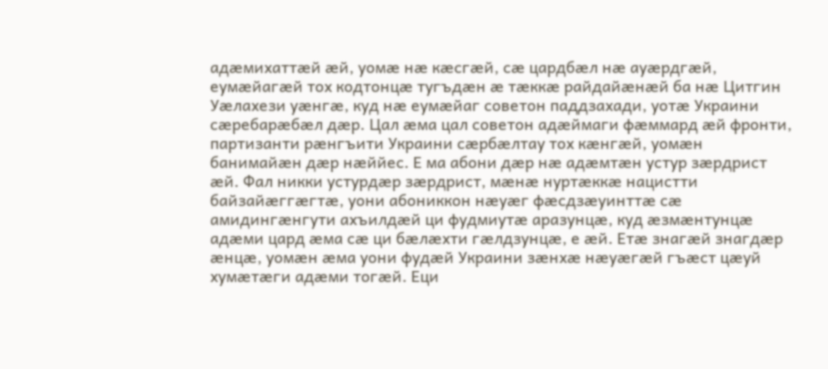адӕмихаттӕй ӕй, уомӕ нӕ кӕсгӕй, сӕ цардбӕл нӕ ауӕрдгӕй, еумӕйагӕй тох кодтонцӕ тугъдӕн ӕ тӕккӕ райдайӕнӕй ба нӕ Цитгин Уӕлахези уӕнгӕ, куд нӕ еумӕйаг советон паддзахади, уотӕ Украини сӕребарӕбӕл дӕр. Цал ӕма цал советон адӕймаги фӕммард ӕй фронти, партизанти рӕнгъити Украини сӕрбӕлтау тох кӕнгӕй, уомӕн банимайӕн дӕр нӕййес. Е ма абони дӕр нӕ адӕмтӕн устур зӕрдрист ӕй. Фал никки устурдӕр зӕрдрист, мӕнӕ нуртӕккӕ нацистти байзайӕггӕгтӕ, уони абониккон нӕуӕг фӕсдзӕуинттӕ сӕ амидингӕнгути ахъилдӕй ци фудмиутӕ аразунцӕ, куд ӕзмӕнтунцӕ адӕми цард ӕма сӕ ци бӕлӕхти гӕлдзунцӕ, е ӕй. Етӕ знагӕй знагдӕр ӕнцӕ, уомӕн ӕма уони фудӕй Украини зӕнхӕ нӕуӕгӕй гъӕст цӕуй хумӕтӕги адӕми тогӕй. Еци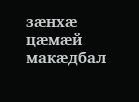зӕнхӕ цӕмӕй макӕдбал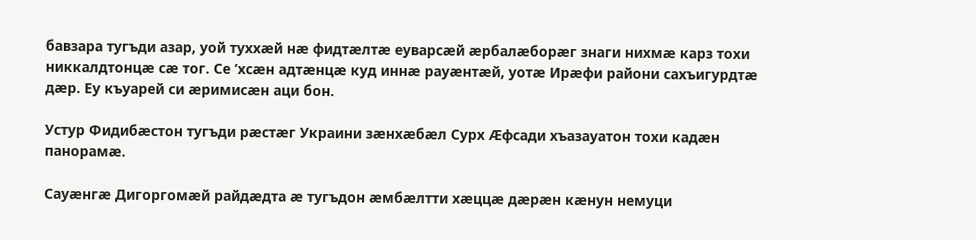бавзара тугъди азар, уой туххӕй нӕ фидтӕлтӕ еуварсӕй ӕрбалӕборӕг знаги нихмӕ карз тохи никкалдтонцӕ сӕ тог. Се ’хсӕн адтӕнцӕ куд иннӕ рауӕнтӕй, уотӕ Ирӕфи райони сахъигурдтӕ дӕр. Еу къуарей си ӕримисӕн аци бон.

Устур Фидибæстон тугъди рæстæг Украини зæнхæбæл Сурх Æфсади хъазауатон тохи кадæн панорамæ.

Сауӕнгӕ Дигоргомӕй райдӕдта ӕ тугъдон ӕмбӕлтти хӕццӕ дӕрӕн кӕнун немуци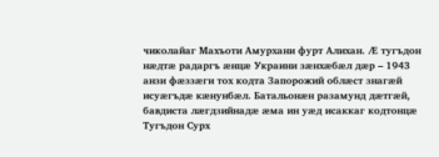чиколайаг Махъоти Амурхани фурт Алихан. Ӕ тугъдон нӕдтӕ радаргъ ӕнцӕ Украини зӕнхӕбӕл дӕр – 1943 анзи фӕззӕги тох кодта Запорожий облӕст знагӕй исуӕгъдӕ кӕнунбӕл. Батальонӕн разамунд дӕтгӕй, бавдиста лӕгдзийнадӕ ӕма ин уӕд исаккаг кодтонцӕ Тугъдон Сурх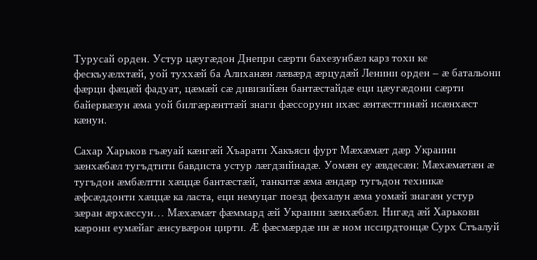Турусай орден. Устур цӕугӕдон Днепри сӕрти бахезунбӕл карз тохи ке фескъуӕлхтӕй, уой туххӕй ба Алиханӕн лӕвӕрд ӕрцудӕй Ленини орден – ӕ батальони фӕрци фӕцӕй фадуат, цӕмӕй сӕ дивизийӕн бантӕстайдӕ еци цӕугӕдони сӕрти байервӕзун ӕма уой билгӕрӕнттӕй знаги фӕссоруни ихӕс ӕнтӕстгинӕй исӕнхӕст кӕнун.

Сахар Харьков гъӕуай кӕнгӕй Хъарати Хакъяси фурт Мӕхӕмӕт дӕр Украини зӕнхӕбӕл тугъдтити бавдиста устур лӕгдзийнадӕ. Уомӕн еу ӕвдесӕн: Мӕхӕмӕтӕн ӕ тугъдон ӕмбӕлтти хӕццӕ бантӕстӕй, танкитӕ ӕма ӕндӕр тугъдон техникӕ ӕфсӕддонти хӕццӕ ка ласта, еци немуцаг поезд фехалун ӕма уомӕй знагӕн устур зӕран ӕрхӕссун… Мӕхӕмӕт фӕммард ӕй Украини зӕнхӕбӕл. Нигӕд ӕй Харькови кӕрони еумӕйаг ӕнсувӕрон цирти. Ӕ фӕсмӕрдӕ ин ӕ ном иссирдтонцӕ Сурх Стъалуй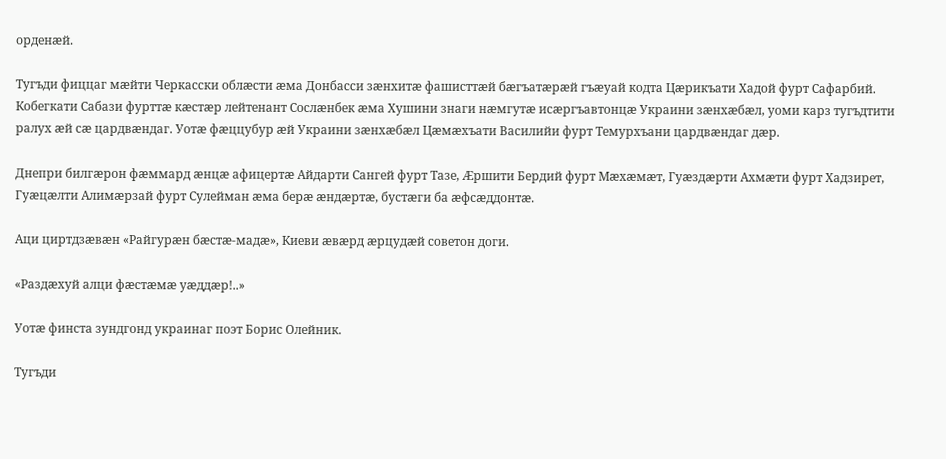орденӕй.

Тугъди фиццаг мӕйти Черкасски облӕсти ӕма Донбасси зӕнхитӕ фашисттӕй бӕгъатӕрӕй гъӕуай кодта Цӕрикъати Хадой фурт Сафарбий. Кобегкати Сабази фурттӕ кӕстӕр лейтенант Сослӕнбек ӕма Хушини знаги нӕмгутӕ исӕргъавтонцӕ Украини зӕнхӕбӕл, уоми карз тугъдтити ралух ӕй сӕ цардвӕндаг. Уотӕ фӕццубур ӕй Украини зӕнхӕбӕл Цӕмӕхъати Василийи фурт Темурхъани цардвӕндаг дӕр.

Днепри билгӕрон фӕммард ӕнцӕ афицертӕ Айдарти Сангей фурт Тазе, Ӕршити Бердий фурт Мӕхӕмӕт, Гуӕздӕрти Ахмӕти фурт Хадзирет, Гуӕцӕлти Алимӕрзай фурт Сулейман ӕма берӕ ӕндӕртӕ, бустӕги ба ӕфсӕддонтӕ.

Аци циртдзæвæн «Райгурæн бæстæ-мадæ», Киеви æвæрд æрцудæй советон доги.

«Раздӕхуй алци фӕстӕмӕ уӕддӕр!..»

Уотӕ финста зундгонд украинаг поэт Борис Олейник.

Тугъди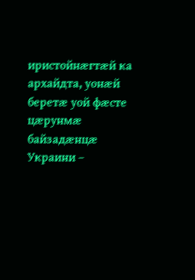иристойнӕгтӕй ка архайдта, уонӕй беретӕ уой фӕсте цӕрунмӕ байзадӕнцӕ Украини –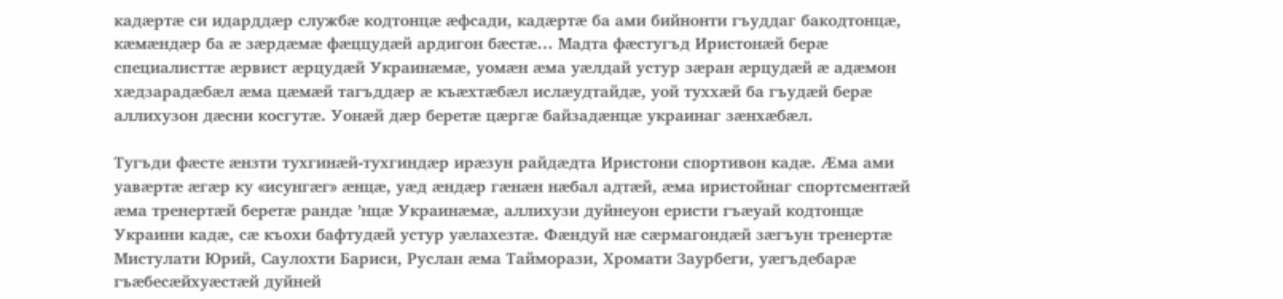кадӕртӕ си идарддӕр службӕ кодтонцӕ ӕфсади, кадӕртӕ ба ами бийнонти гъуддаг бакодтонцӕ, кӕмӕндӕр ба ӕ зӕрдӕмӕ фӕццудӕй ардигон бӕстӕ… Мадта фӕстугъд Иристонӕй берӕ специалисттӕ ӕрвист ӕрцудӕй Украинӕмӕ, уомӕн ӕма уӕлдай устур зӕран ӕрцудӕй ӕ адӕмон хӕдзарадӕбӕл ӕма цӕмӕй тагъддӕр ӕ къӕхтӕбӕл ислӕудтайдӕ, уой туххӕй ба гъудӕй берӕ аллихузон дӕсни косгутӕ. Уонӕй дӕр беретӕ цӕргӕ байзадӕнцӕ украинаг зӕнхӕбӕл.

Тугъди фӕсте ӕнзти тухгинӕй-тухгиндӕр ирӕзун райдӕдта Иристони спортивон кадӕ. Ӕма ами уавӕртӕ ӕгӕр ку «исунгӕг» ӕнцӕ, уӕд ӕндӕр гӕнӕн нӕбал адтӕй, ӕма иристойнаг спортсментӕй ӕма тренертӕй беретӕ рандӕ ’нцӕ Украинӕмӕ, аллихузи дуйнеуон еристи гъӕуай кодтонцӕ Украини кадӕ, сӕ къохи бафтудӕй устур уӕлахезтӕ. Фӕндуй нӕ сӕрмагондӕй зӕгъун тренертӕ Мистулати Юрий, Саулохти Бариси, Руслан ӕма Тайморази, Хромати Заурбеги, уӕгъдебарӕ гъӕбесӕйхуӕстӕй дуйней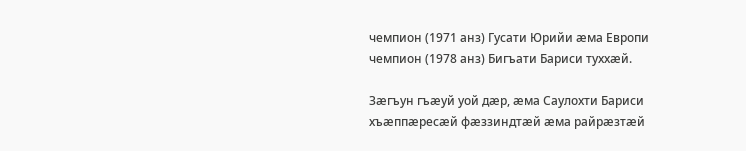чемпион (1971 анз) Гусати Юрийи ӕма Европи чемпион (1978 анз) Бигъати Бариси туххӕй.

Зӕгъун гъӕуй уой дӕр, ӕма Саулохти Бариси хъӕппӕресӕй фӕззиндтӕй ӕма райрӕзтӕй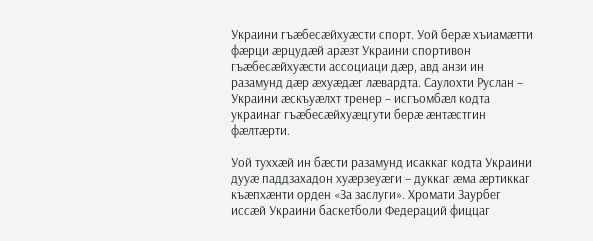Украини гъӕбесӕйхуӕсти спорт. Уой берӕ хъиамӕтти фӕрци ӕрцудӕй арӕзт Украини спортивон гъӕбесӕйхуӕсти ассоциаци дӕр, авд анзи ин разамунд дӕр ӕхуӕдӕг лӕвардта. Саулохти Руслан – Украини ӕскъуӕлхт тренер – исгъомбӕл кодта украинаг гъӕбесӕйхуӕцгути берӕ ӕнтӕстгин фӕлтӕрти.

Уой туххӕй ин бӕсти разамунд исаккаг кодта Украини дууӕ паддзахадон хуӕрзеуӕги – дуккаг ӕма ӕртиккаг къӕпхӕнти орден «За заслуги». Хромати Заурбег иссӕй Украини баскетболи Федераций фиццаг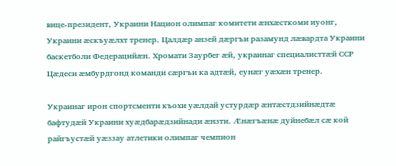вице-президент, Украини Национ олимпаг комитети ӕнхӕсткоми иуонг, Украини ӕскъуӕлхт тренер. Цалдӕр анзей дӕргъи разамунд лӕвардта Украини баскетболи Федерацийӕн. Хромати Заурбег ӕй, украинаг специалисттӕй ССР Цӕдеси ӕмбурдгонд команди сӕргъи ка адтӕй, еунӕг уӕхӕн тренер.

Украинаг ирон спортсменти къохи уӕлдай устурдӕр ӕнтӕстдзийнӕдтӕ бафтудӕй Украини хуӕдбарӕдзийнади ӕнзти. Ӕнӕгъӕнӕ дуйнебӕл сӕ кой райгъустӕй уӕззау атлетики олимпаг чемпион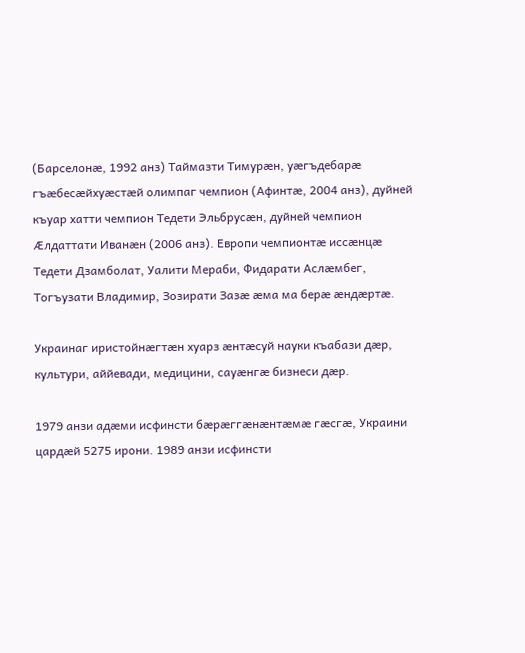(Барселонӕ, 1992 анз) Таймазти Тимурӕн, уӕгъдебарӕ гъӕбесӕйхуӕстӕй олимпаг чемпион (Афинтӕ, 2004 анз), дуйней къуар хатти чемпион Тедети Эльбрусӕн, дуйней чемпион Ӕлдаттати Иванӕн (2006 анз). Европи чемпионтӕ иссӕнцӕ Тедети Дзамболат, Уалити Мераби, Фидарати Аслӕмбег, Тогъузати Владимир, Зозирати Зазӕ ӕма ма берӕ ӕндӕртӕ.

Украинаг иристойнӕгтӕн хуарз ӕнтӕсуй науки къабази дӕр, культури, аййевади, медицини, сауӕнгӕ бизнеси дӕр.

1979 анзи адӕми исфинсти бӕрӕггӕнӕнтӕмӕ гӕсгӕ, Украини цардӕй 5275 ирони. 1989 анзи исфинсти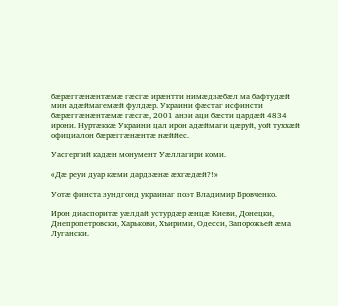бӕрӕггӕнӕнтӕмӕ гӕсгӕ ирӕнтти нимӕдзӕбӕл ма бафтудӕй мин адӕймагемӕй фулдӕр. Украини фӕстаг исфинсти бӕрӕггӕнӕнтӕмӕ гӕсгӕ, 2001 анзи аци бӕсти цардӕй 4834 ирони. Нуртӕккӕ Украини цал ирон адӕймаги цӕруй, уой туххӕй официалон бӕрӕггӕнӕнтӕ нӕййес.

Уасгергий кадæн монумент Уæллагири коми.

«Дӕ реуи дуар кӕми дардзӕнӕ ӕхгӕдӕй?!»

Уотӕ финста зундгонд украинаг поэт Владимир Бровченко.

Ирон диаспоритӕ уӕлдай устурдӕр ӕнцӕ Киеви, Донецки, Днепропетровски, Харькови, Хъирими, Одесси, Запорожьей ӕма Лугански.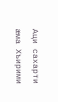Аци сахарти ӕма Хъирими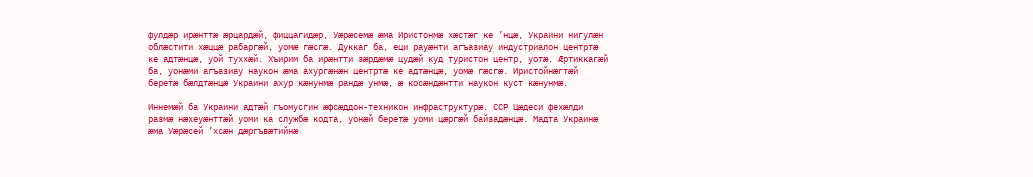фулдӕр ирӕнттӕ ӕрцардӕй, фиццагидӕр, Уӕрӕсемӕ ӕма Иристонмӕ хӕстӕг ке ’нцӕ, Украини нигулӕн облӕстити хӕццӕ рабаргӕй, уомӕ гӕсгӕ. Дуккаг ба, еци рауӕнти агъазиау индустриалон центртӕ ке адтӕнцӕ, уой туххӕй. Хъирим ба ирӕнтти зӕрдӕмӕ цудӕй куд туристон центр, уотӕ. Ӕртиккагӕй ба, уонӕми агъазиау наукон ӕма ахургӕнӕн центртӕ ке адтӕнцӕ, уомӕ гӕсгӕ. Иристойнӕгтӕй беретӕ бӕлдтӕнцӕ Украини ахур кӕнунмӕ рандӕ унмӕ, ӕ косӕндӕнтти наукон куст кӕнунмӕ.

Иннемӕй ба Украини адтӕй гъомусгин ӕфсӕддон-техникон инфраструктурӕ. ССР Цӕдеси фехӕлди размӕ нӕхеуӕнттӕй уоми ка службӕ кодта, уонӕй беретӕ уоми цӕргӕй байзадӕнцӕ. Мадта Украинӕ ӕма Уӕрӕсей ’хсӕн дӕргъвӕтийнӕ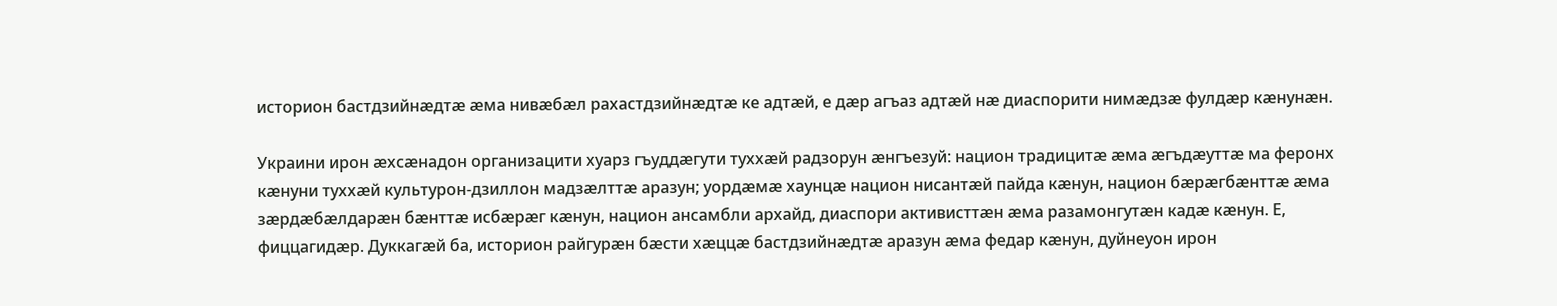историон бастдзийнӕдтӕ ӕма нивӕбӕл рахастдзийнӕдтӕ ке адтӕй, е дӕр агъаз адтӕй нӕ диаспорити нимӕдзӕ фулдӕр кӕнунӕн.

Украини ирон ӕхсӕнадон организацити хуарз гъуддӕгути туххӕй радзорун ӕнгъезуй: национ традицитӕ ӕма ӕгъдӕуттӕ ма феронх кӕнуни туххӕй культурон-дзиллон мадзӕлттӕ аразун; уордӕмӕ хаунцӕ национ нисантӕй пайда кӕнун, национ бӕрӕгбӕнттӕ ӕма зӕрдӕбӕлдарӕн бӕнттӕ исбӕрӕг кӕнун, национ ансамбли архайд, диаспори активисттӕн ӕма разамонгутӕн кадӕ кӕнун. Е, фиццагидӕр. Дуккагӕй ба, историон райгурӕн бӕсти хӕццӕ бастдзийнӕдтӕ аразун ӕма федар кӕнун, дуйнеуон ирон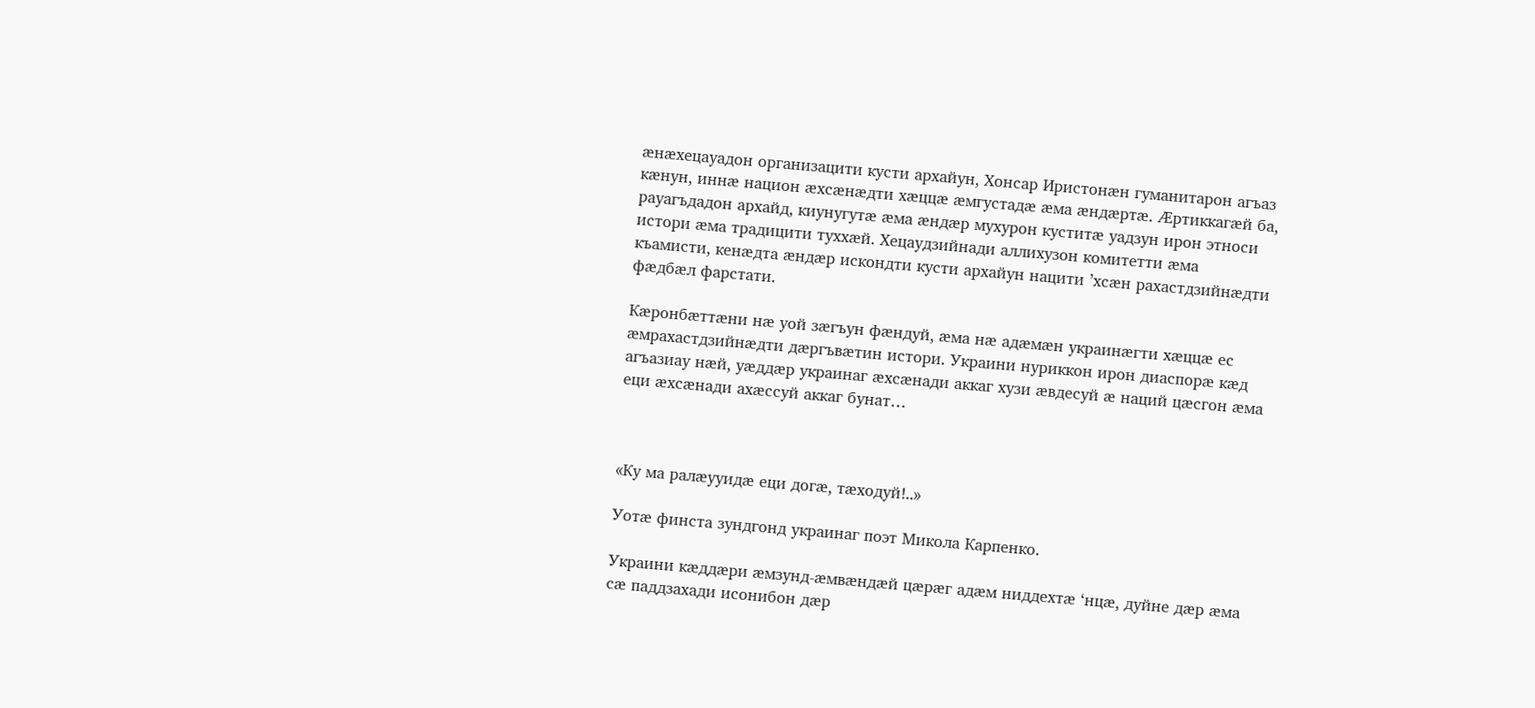ӕнӕхецауадон организацити кусти архайун, Хонсар Иристонӕн гуманитарон агъаз кӕнун, иннӕ национ ӕхсӕнӕдти хӕццӕ ӕмгустадӕ ӕма ӕндӕртӕ. Ӕртиккагӕй ба, рауагъдадон архайд, киунугутӕ ӕма ӕндӕр мухурон куститӕ уадзун ирон этноси истори ӕма традицити туххӕй. Хецаудзийнади аллихузон комитетти ӕма къамисти, кенӕдта ӕндӕр искондти кусти архайун нацити ’хсӕн рахастдзийнӕдти фӕдбӕл фарстати.

Кӕронбӕттӕни нӕ уой зӕгъун фӕндуй, ӕма нӕ адӕмӕн украинӕгти хӕццӕ ес ӕмрахастдзийнӕдти дӕргъвӕтин истори. Украини нуриккон ирон диаспорӕ кӕд агъазиау нӕй, уӕддӕр украинаг ӕхсӕнади аккаг хузи ӕвдесуй ӕ наций цӕсгон ӕма еци ӕхсӕнади ахӕссуй аккаг бунат…



«Ку ма ралӕууидӕ еци догӕ, тӕходуй!..»

Уотӕ финста зундгонд украинаг поэт Микола Карпенко.

Украини кӕддӕри ӕмзунд-ӕмвӕндӕй цӕрӕг адӕм ниддехтӕ ‘нцӕ, дуйне дӕр ӕма сӕ паддзахади исонибон дӕр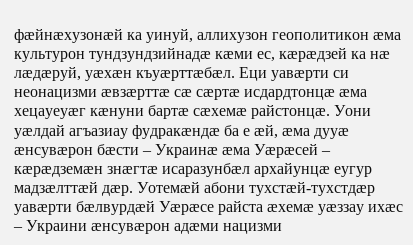фӕйнӕхузонӕй ка уинуй, аллихузон геополитикон ӕма культурон тундзундзийнадӕ кӕми ес, кӕрӕдзей ка нӕ лӕдӕруй, уӕхӕн къуӕрттӕбӕл. Еци уавӕрти си неонацизми ӕвзӕрттӕ сӕ сӕртӕ исдардтонцӕ ӕма хецауеуӕг кӕнуни бартӕ сӕхемӕ райстонцӕ. Уони уӕлдай агъазиау фудракӕндӕ ба е ӕй, ӕма дууӕ ӕнсувӕрон бӕсти – Украинӕ ӕма Уӕрӕсей – кӕрӕдземӕн знӕгтӕ исаразунбӕл архайунцӕ еугур мадзӕлттӕй дӕр. Уотемӕй абони тухстӕй-тухстдӕр уавӕрти бӕлвурдӕй Уӕрӕсе райста ӕхемӕ уӕззау ихӕс – Украини ӕнсувӕрон адӕми нацизми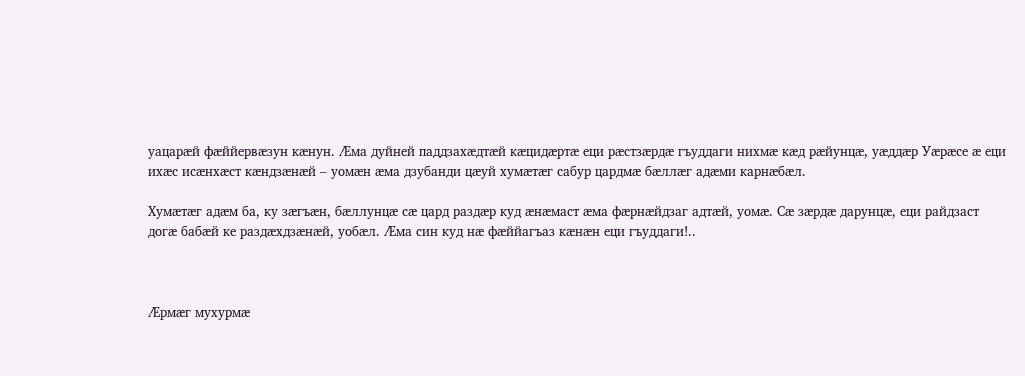уацарӕй фӕййервӕзун кӕнун. Ӕма дуйней паддзахӕдтӕй кӕцидӕртӕ еци рӕстзӕрдӕ гъуддаги нихмӕ кӕд рӕйунцӕ, уӕддӕр Уӕрӕсе ӕ еци ихӕс исӕнхӕст кӕндзӕнӕй – уомӕн ӕма дзубанди цӕуй хумӕтӕг сабур цардмӕ бӕллӕг адӕми карнӕбӕл.

Хумӕтӕг адӕм ба, ку зӕгъӕн, бӕллунцӕ сӕ цард раздӕр куд ӕнӕмаст ӕма фӕрнӕйдзаг адтӕй, уомӕ. Сӕ зӕрдӕ дарунцӕ, еци райдзаст догӕ бабӕй ке раздӕхдзӕнӕй, уобӕл. Ӕма син куд нӕ фӕййагъаз кӕнӕн еци гъуддаги!..



Ӕрмӕг мухурмӕ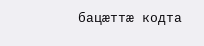бацӕттӕ кодта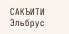САКЪИТИ Эльбрус